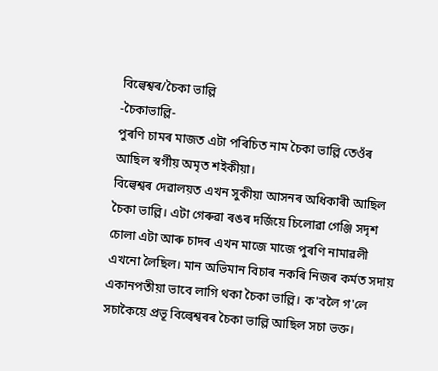বিল্বেশ্বৰ/চৈকা ভাল্লি
-চৈকাভাল্লি-
পুৰণি চামৰ মাজত এটা পৰিচিত নাম চৈকা ভাল্লি তেওঁৰ আছিল স্বৰ্গীয় অমৃত শইকীয়া।
বিল্বেশ্বৰ দেৱালয়ত এখন সুকীয়া আসনৰ অধিকাৰী আছিল চৈকা ভাল্লি। এটা গেৰুৱা ৰঙৰ দৰ্জিয়ে চিলোৱা গেঞ্জি সদৃশ চোলা এটা আৰু চাদৰ এখন মাজে মাজে পুৰণি নামাৱলী এখনো লৈছিল। মান অভিমান বিচাৰ নকৰি নিজৰ কৰ্মত সদায় একানপতীয়া ভাবে লাগি থকা চৈকা ভাল্লি। ক'বলৈ গ'লে সচাকৈয়ে প্ৰভূ বিল্বেশ্বৰৰ চৈকা ভাল্লি আছিল সচা ভক্ত।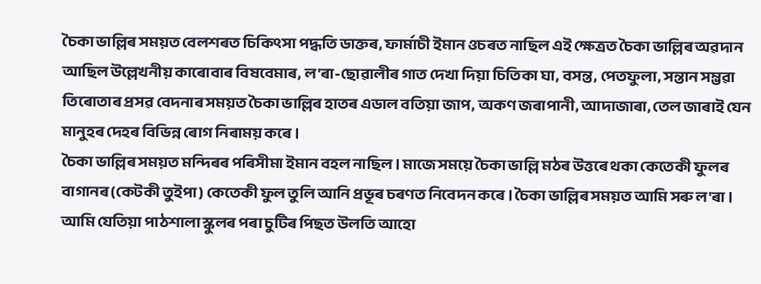চৈকা ভাল্লিৰ সময়ত বেলশৰত চিকিৎসা পদ্ধতি ডাক্তৰ, ফাৰ্মাচী ইমান ওচৰত নাছিল এই ক্ষেত্ৰত চৈকা ভাল্লিৰ অৱদান আছিল উল্লেখনীয় কাৰোবাৰ বিষবেমাৰ, ল'ৰা-ছোৱালীৰ গাত দেখা দিয়া চিতিকা ঘা, বসন্ত, পেতফুলা, সন্তান সম্ভৱা তিৰোতাৰ প্ৰসৱ বেদনাৰ সময়ত চৈকা ভাল্লিৰ হাতৰ এডাল বতিয়া জাপ, অকণ জৰাপানী, আদাজাৰা, তেল জাৰাই যেন মানুহৰ দেহৰ বিভিন্ন ৰোগ নিৰাময় কৰে।
চৈকা ভাল্লিৰ সময়ত মন্দিৰৰ পৰিসীমা ইমান বহল নাছিল। মাজে সময়ে চৈকা ভাল্লি মঠৰ উত্তৰে থকা কেতেকী ফুলৰ বাগানৰ (কেটকী তুইপা) কেতেকী ফুল তুলি আনি প্ৰভূৰ চৰণত নিবেদন কৰে। চৈকা ভাল্লিৰ সময়ত আমি সৰু ল'ৰা। আমি যেতিয়া পাঠশালা স্কুলৰ পৰা চুটিৰ পিছত উলতি আহো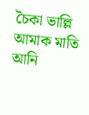চৈকা ভাল্লি আমাক মাতি আনি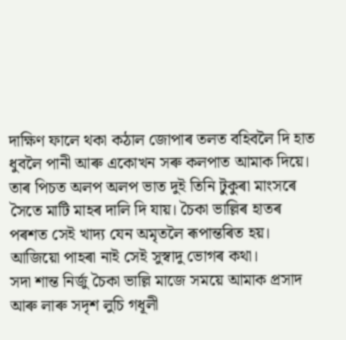দাক্ষিণ ফালে থকা কঠাল জোপাৰ তলত বহিবলৈ দি হাত ধুবলৈ পানী আৰু একোখন সৰু কলপাত আমাক দিয়ে। তাৰ পিচত অলপ অলপ ভাত দুই তিনি টুকুৰা মাংসৰে সৈতে মাটি মাহৰ দালি দি যায়। চৈকা ভাল্লিৰ হাতৰ পৰশত সেই খাদ্য যেন অমৃতলৈ ৰূপান্তৰিত হয়। আজিয়ো পাহৰা নাই সেই সুস্বাদু ভোগৰ কথা।
সদা শান্ত নিৰ্জু চৈকা ভাল্লি মাজে সময়ে আমাক প্ৰসাদ আৰু লাৰু সদৃশ লুচি গধূলী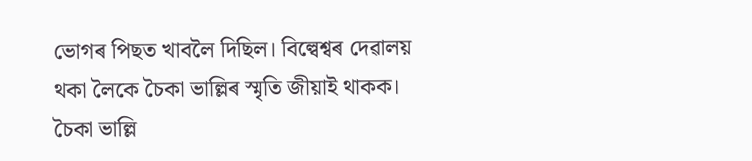ভোগৰ পিছত খাবলৈ দিছিল। বিল্বেশ্বৰ দেৱালয় থকা লৈকে চৈকা ভাল্লিৰ স্মৃতি জীয়াই থাকক। চৈকা ভাল্লি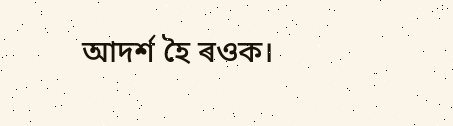আদৰ্শ হৈ ৰওক।